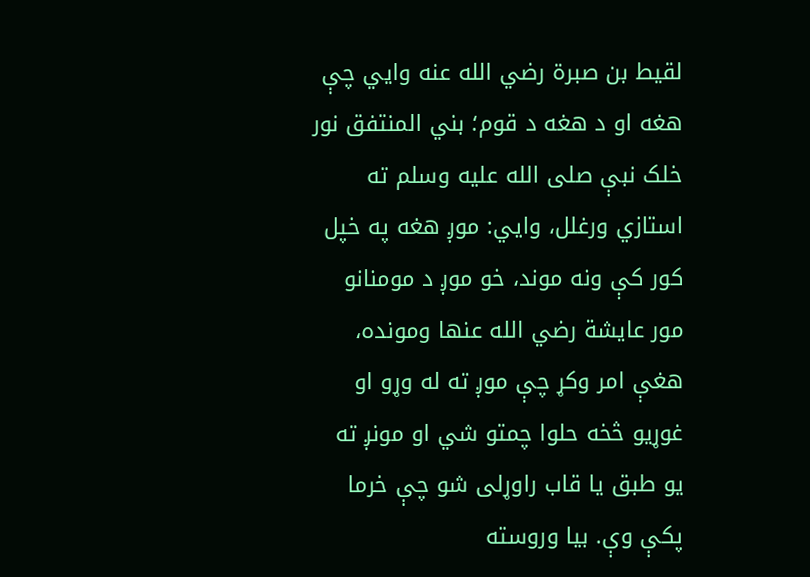لقیط بن صبرة رضي الله عنه وايي چې هغه او د هغه د قوم؛ بني المنتفق نور خلک نبې صلى الله عليه وسلم ته استازي ورغلل، وایي: موږ هغه په خپل کور کې ونه موند، خو موږ د مومنانو مور عایشة رضي الله عنها ومونده، هغې امر وکړ چې موږ ته له وړو او غوړیو څخه حلوا چمتو شي او مونږ ته یو طبق یا قاب راوړلی شو چې خرما پکې وې. بیا وروسته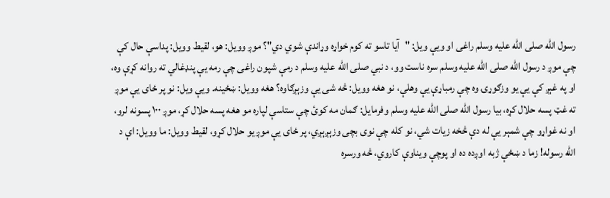رسول الله صلى الله عليه وسلم راغی او ویې ویل: "آیا تاسو ته کوم خواړه وړاندې شوي دي"؟ موږ وویل: هو، لقیط وویل: پداسې حال کې چې موږ د رسول الله صلى الله عليه وسلم سره ناست وو، د نبي صلى الله عليه وسلم د رمې شپون راغی چې رمه یې پنډغالي ته روانه کړې وه، او په غېږ کې یې یو وزګوړۍ وه چې رمباړې یې وهلې، نو هغه وویل: څه شی یې وزېږګاوه؟ هغه وویل: ښځینه. ویې ویل: نو پر ځای یې موږ ته غټ پسه حلال کړه، بیا رسول الله صلی الله علیه وسلم وفرمایل: ګمان مه کوئ چې ستاسې لپاره مو هغه پسه حلال کړ، موږ ۱۰۰ پسونه لرو، او نه غواړو چې شمېر یې له دې څخه زیات شي، نو کله چې نوی بچی وزېږېږي، پر ځای یې موږ یو حلال کړو، لقیط وویل: ما وویل: اې د الله رسوله! زما د ښځې ژبه اوږده ده او پوچې ویناوې کاروي، څه ورسره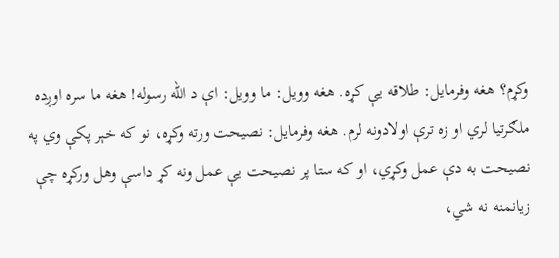وکړم؟ هغه وفرمایل: طلاقه یې کړه. هغه وویل: ما وویل: اې د الله رسوله! هغه ما سره اوږده ملګرتیا لري او زه ترې اولادونه لرم. هغه وفرمایل: نصیحت ورته وکړه، نو که خېر پکې وي په نصیحت به دې عمل وکړي، او که ستا پر نصیحت یې عمل ونه کړ داسې وهل ورکړه چې زیانمنه نه شي،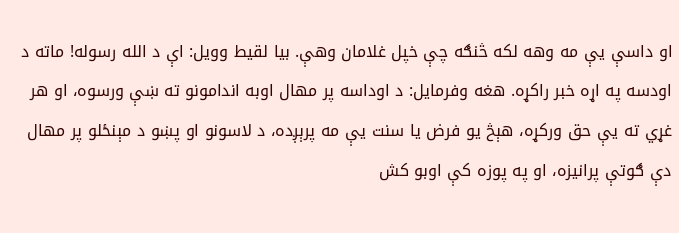او داسې یې مه وهه لکه څنګه چې خپل غلامان وهې. بیا لقیط وویل: اې د الله رسوله! ماته د اودسه په اړه خبر راکړه. هغه وفرمایل: د اوداسه پر مهال اوبه اندامونو ته ښې ورسوه، او هر غړي ته یې حق ورکړه، هېڅ یو فرض یا سنت یې مه پرېږده، د لاسونو او پښو د مېنځلو پر مهال دې ګوتې پرانیزه، او په پوزه کې اوبو کش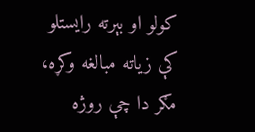کولو او بېرته رایستلو کې زیاته مبالغه وکړه، مګر دا چې روژه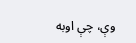وې، چې اوبه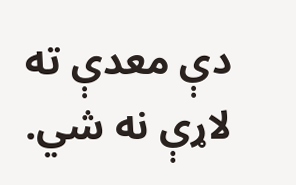دې معدې ته لاړې نه شي.